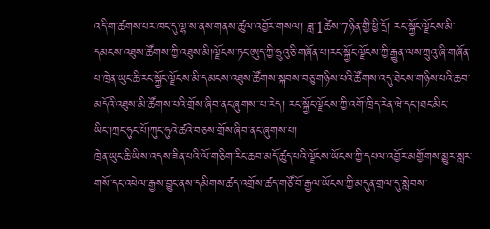འདི་ག་ཚགས་པར་ཁང་དུ་ལྷ་ས་ནས་གནས་ཚུལ་འབྱོར་གསལ། ཟླ་1ཚེས་7ཉིན་གྱི་ཕྱི་དྲོ། རང་སྐྱོང་ལྗོངས་མི་དམངས་འཐུས་ཚོགས་ཀྱི་འཐུས་མི།ལྗོངས་ཏང་ཨུད་ཀྱི་ཧྲུའུ་ཅི་གཞོན་པ།རང་སྐྱོང་ལྗོངས་ཀྱི་རྒྱུན་ལས་ཀྲུའུ་ཞི་གཞོན་པ་ཁྲེན་ཡུང་ཆི་རང་སྐྱོང་ལྗོངས་མི་དམངས་འཐུས་ཚོགས་སྐབས་བཅུ་གཉིས་པའི་ཚོགས་འདུ་ཐེངས་གཉིས་པའི་ཆབ་མདོའི་འཐུས་མི་ཚོགས་པའི་གྲོས་ཞིབ་ནང་ཞུགས་་པ་རེད། རང་སྐྱོང་ལྗོངས་ཀྱི་འགོ་ཁྲིད་རེན་ཝེ་དང་།ཐང་མིང་ཡིང་།ཀྲང་ཧུང་པོ།ཀུང་ཧུའེ་ཚའེ་བཅས་གྲོས་ཞིབ་ནང་ཞུགས་པ།
ཁྲེན་ཡུང་ཆི་ཡིས་འདས་ཟིན་པའི་ལོ་གཅིག་རིང་ཆབ་མདོ་ཚུད་པའི་ལྗོངས་ཡོངས་ཀྱི་དཔལ་འབྱོར་མགྱོགས་མྱུར་སླར་གསོ་དང་འཕེལ་རྒྱས་བྱུང་ནས་དམིགས་ཚད་འགྲོས་ཚད་གཙོ་བོ་རྒྱལ་ཡོངས་ཀྱི་མདུན་གྲལ་དུ་སླེབས་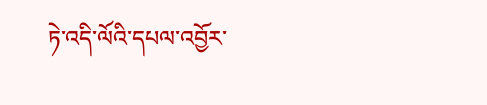ཏེ་འདི་ལོའི་དཔལ་འབྱོར་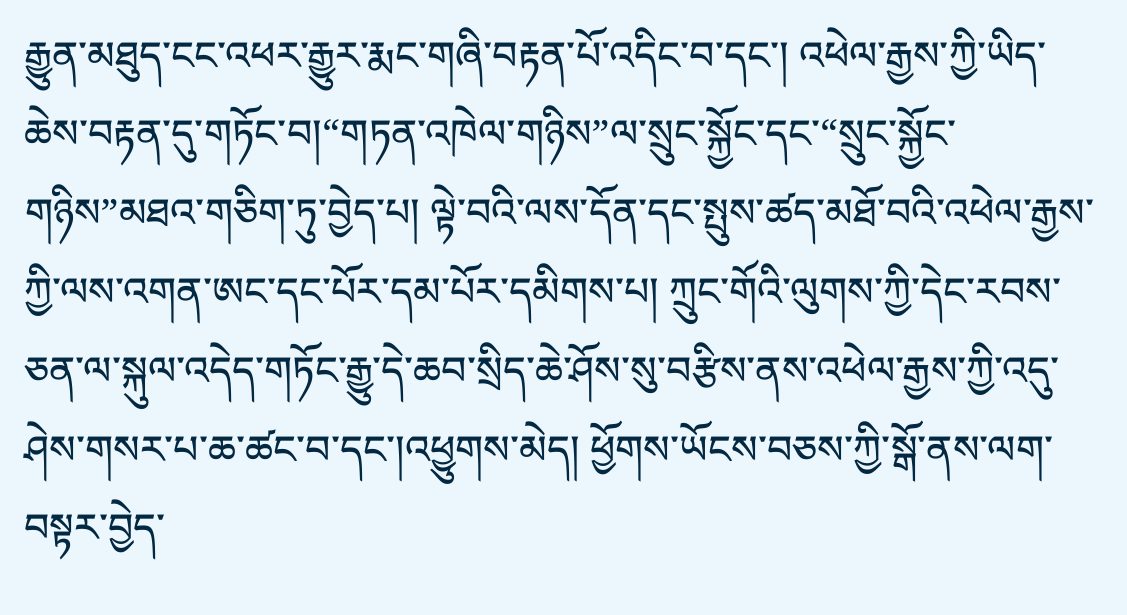རྒྱུན་མཐུད་ངང་འཕར་རྒྱུར་རྨང་གཞི་བརྟན་པོ་འདིང་བ་དང་། འཕེལ་རྒྱས་ཀྱི་ཡིད་ཆེས་བརྟན་དུ་གཏོང་བ།“གཏན་འཁེལ་གཉིས”ལ་སྲུང་སྐྱོང་དང་“སྲུང་སྐྱོང་གཉིས”མཐའ་གཅིག་ཏུ་བྱེད་པ། ལྟེ་བའི་ལས་དོན་དང་སྤུས་ཚད་མཐོ་བའི་འཕེལ་རྒྱས་ཀྱི་ལས་འགན་ཨང་དང་པོར་དམ་པོར་དམིགས་པ། ཀྲུང་གོའི་ལུགས་ཀྱི་དེང་རབས་ཅན་ལ་སྐུལ་འདེད་གཏོང་རྒྱུ་དེ་ཆབ་སྲིད་ཆེ་ཤོས་སུ་བརྩིས་ནས་འཕེལ་རྒྱས་ཀྱི་འདུ་ཤེས་གསར་པ་ཆ་ཚང་བ་དང་།འཕྱུགས་མེད། ཕྱོགས་ཡོངས་བཅས་ཀྱི་སྒོ་ནས་ལག་བསྟར་བྱེད་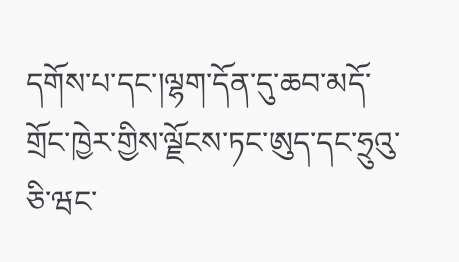དགོས་པ་དང་།ལྷག་དོན་དུ་ཆབ་མདོ་གྲོང་ཁྱེར་གྱིས་ལྗོངས་ཏང་ཨུད་དང་ཧྲུའུ་ཅི་ཝང་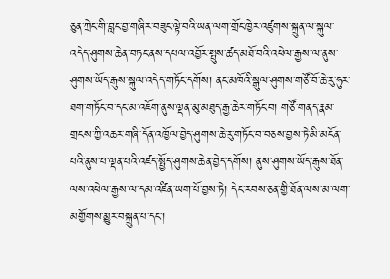ཅུན་ཀྲེང་གི་བླང་བྱ་གཞིར་བཟུང་ལྟེ་བའི་ཡན་ལག་གྲོང་ཁྱེར་འཛུགས་སྐྲུན་ལ་སྐུལ་འདེད་ཤུགས་ཆེན་བཏང་ནས་དཔལ་འབྱོར་སྤུས་ཚད་མཐོ་བའི་འཕེལ་རྒྱས་ལ་ནུས་ཤུགས་ཡོད་རྒུས་སྐུལ་འདེད་གཏོང་དགོས། ནང་མཁོའི་སྒུལ་ཤུགས་གཙོ་བོ་ཆེ་རུ་ཧུར་ཐག་གཏོང་བ་དང་མ་འཇོག་ནུས་ལྡན་མུ་མཐུད་རྒྱ་ཆེར་གཏོང་བ། གཙོ་གནད་རྣམ་གྲངས་ཀྱི་འཆར་གཞི་དོན་འཁྱོལ་བྱེད་ཤུགས་ཆེ་རུ་གཏོང་བ་བཅས་བྱས་ཏེ་མི་མངོན་པའི་ནུས་པ་ལྡན་པའི་འཛད་སྤྱོད་ཤུགས་ཆེན་བྱེད་དགོས། ནུས་ཤུགས་ཡོད་རྒུས་ཐོན་ལས་འཕེལ་རྒྱས་ལ་དམ་འཛིན་ཡག་པོ་བྱས་ཏེ། དེང་རབས་ཅན་གྱི་ཐོན་ལས་མ་ལག་མགྱོགས་མྱུར་བསྐྲུན་པ་དང་།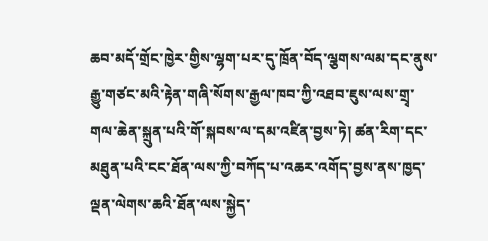ཆབ་མདོ་གྲོང་ཁྱེར་གྱིས་ལྷག་པར་དུ་ཁྲོན་བོད་ལྕགས་ལམ་དང་ནུས་རྒྱུ་གཙང་མའི་རྟེན་གཞི་སོགས་རྒྱལ་ཁབ་ཀྱི་འཐབ་ཇུས་ལས་གྲྭ་གལ་ཆེན་སྐྲུན་པའི་གོ་སྐབས་ལ་དམ་འཛིན་བྱས་ཏེ། ཚན་རིག་དང་མཐུན་པའི་ངང་ཐོན་ལས་ཀྱི་བཀོད་པ་འཆར་འགོད་བྱས་ནས་ཁྱད་ལྡན་ལེགས་ཆའི་ཐོན་ལས་སྐྱེད་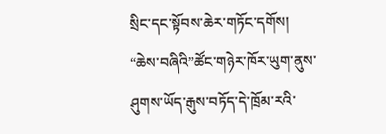སྲིང་དང་སྟོབས་ཆེར་གཏོང་དགོས། “ཆེས་བཞིའི”ཚོང་གཉེར་ཁོར་ཡུག་ནུས་ཤུགས་ཡོད་རྒུས་བཏོད་དེ་ཁྲོམ་རའི་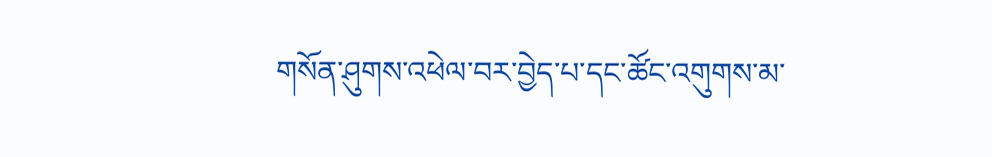གསོན་ཤུགས་འཕེལ་བར་བྱེད་པ་དང་ཚོང་འགུགས་མ་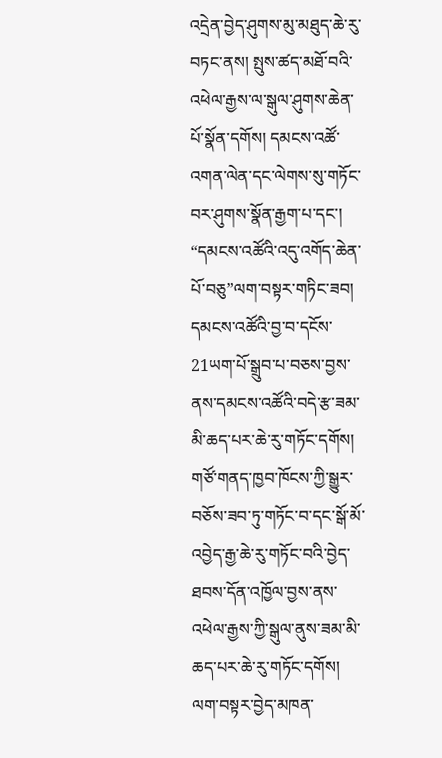འདྲེན་བྱེད་ཤུགས་མུ་མཐུད་ཆེ་རུ་བཏང་ནས། སྤུས་ཚད་མཐོ་བའི་འཕེལ་རྒྱས་ལ་སྒུལ་ཤུགས་ཆེན་པོ་སྣོན་དགོས། དམངས་འཚོ་འགན་ལེན་དང་ལེགས་སུ་གཏོང་བར་ཤུགས་སྣོན་རྒྱག་པ་དང་། “དམངས་འཚོའི་འདུ་འགོད་ཆེན་པོ་བཅུ”ལག་བསྟར་གཏིང་ཟབ། དམངས་འཚོའི་བྱ་བ་དངོས་21ཡག་པོ་སྒྲུབ་པ་བཅས་བྱས་ནས་དམངས་འཚོའི་བདེ་རྩ་ཟམ་མི་ཆད་པར་ཆེ་རུ་གཏོང་དགོས། གཙོ་གནད་ཁྱབ་ཁོངས་ཀྱི་སྒྱུར་བཅོས་ཟབ་ཏུ་གཏོང་བ་དང་སྒོ་མོ་འབྱེད་རྒྱ་ཆེ་རུ་གཏོང་བའི་བྱེད་ཐབས་དོན་འཁྱོལ་བྱས་ནས་འཕེལ་རྒྱས་ཀྱི་སྒུལ་ནུས་ཟམ་མི་ཆད་པར་ཆེ་རུ་གཏོང་དགོས། ལག་བསྟར་བྱེད་མཁན་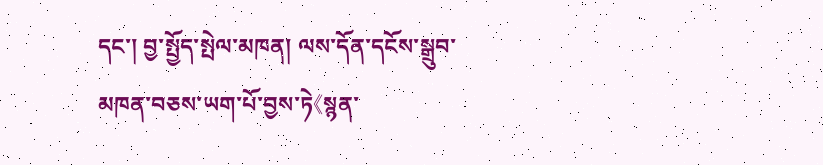དང་། བྱ་སྤྱོད་སྤེལ་མཁན། ལས་དོན་དངོས་སྒྲུབ་མཁན་བཅས་ཡག་པོ་བྱས་ཏེ《སྙན་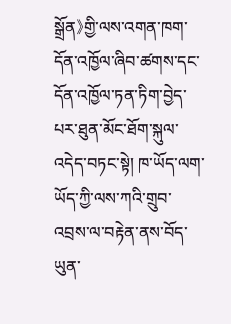སྒྲོན》གྱི་ལས་འགན་ཁག་དོན་འཁྱོལ་ཞིབ་ཚགས་དང་དོན་འཁྱོལ་ཏན་ཏིག་བྱེད་པར་ཐུན་མོང་ཐོག་སྐུལ་འདེད་བཏང་སྟེ། ཁ་ཡོད་ལག་ཡོད་ཀྱི་ལས་ཀའི་གྲུབ་འབྲས་ལ་བརྟེན་ནས་བོད་ཡུན་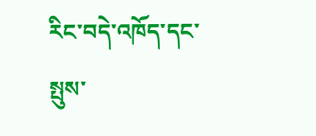རིང་བདེ་འཁོད་དང་སྤུས་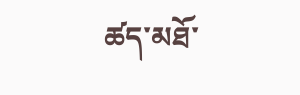ཚད་མཐོ་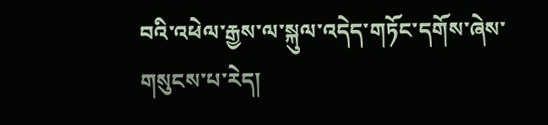བའི་འཕེལ་རྒྱས་ལ་སྐུལ་འདེད་གཏོང་དགོས་ཞེས་གསུངས་པ་རེད།